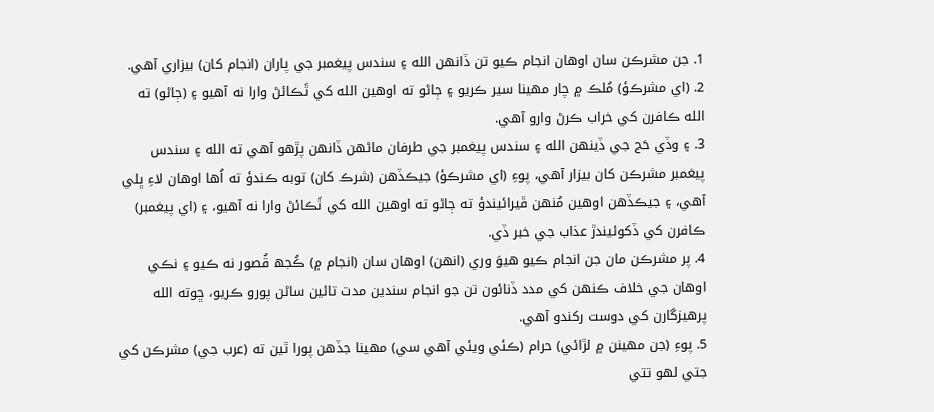1. جن مشرڪن سان اوھان انجام ڪيو تن ڏانھن الله ۽ سندس پيغمبر جي پاران (انجام کان) بيزاري آھي.
2. (اي مشرڪؤ) مُلڪ ۾ چار مھينا سير ڪريو ۽ ڄاڻو ته اوھين الله کي ٿَڪائڻ وارا نه آھيو ۽ (ڄاڻو) ته الله ڪافرن کي خراب ڪرڻ وارو آھي.
3. ۽ وڏي حَج جي ڏينھن الله ۽ سندس پيغمبر جي طرفان ماڻھن ڏانھن پڙھو آھي ته الله ۽ سندس پيغمبر مشرڪن کان بيزار آھي، پوءِ (اي مشرڪؤ) جيڪڏھن (شرڪ کان) توبه ڪندؤ ته اُھا اوھان لاءِ ڀلي آھي، ۽ جيڪڏھن اوھين مُنھن ڦيرائيندؤ ته ڄاڻو ته اوھين الله کي ٿَڪائڻ وارا نه آھيو، ۽ (اي پيغمبر) ڪافرن کي ڏکوئيندڙ عذاب جي خبر ڏي.
4. پر مشرڪن مان جن انجام ڪيو ھيوَ وري (انھن) اوھان سان (انجام ۾) ڪُجھ قُصور نه ڪيو ۽ نڪي اوھان جي خلاف ڪنھن کي مدد ڏنائون تن جو انجام سندين مدت تائين ساڻن پورو ڪريو، ڇوته الله پرھيزگارن کي دوست رکندو آھي.
5. پوءِ (جن مھينن ۾ لڙائي) حرام (ڪئي ويئي آھي سي) مھينا جڏھن پورا ٿين ته (عرب جي) مشرڪن کي جتي لھو تتي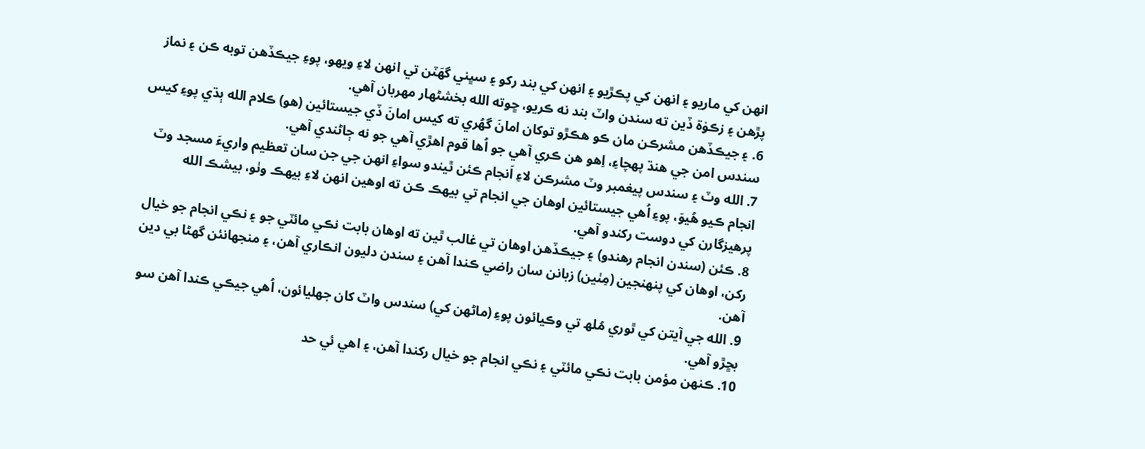انھن کي ماريو ۽ انھن کي پڪڙيو ۽ انھن کي بند رکو ۽ سڀني گھَٽن تي انھن لاءِ ويھو، پوءِ جيڪڏھن توبه ڪن ۽ نماز پڙھن ۽ زڪوٰة ڏين ته سندن واٽ بند نه ڪريو، ڇوته الله بخشڻھار مھربان آھي.
6. ۽ جيڪڏھن مشرڪن مان ڪو ھڪڙو توکان امانَ گھُري ته کيس امانَ ڏي جيستائين (ھو) ڪلام الله ٻڌي پوءِ کيس سندس امن جي ھنڌ پھچاءِ، اِھو ھن ڪري آھي جو اُھا قوم اھڙي آھي جو نه ڄاڻندي آھي.
7. الله وٽ ۽ سندس پيغمبر وٽ مشرڪن لاءِ اَنجام ڪئن ٿيندو سواءِ انھن جي جن سان تعظيم واريءَ مسجد وٽ انجام ڪيو ھُيوَ، پوءِ اُھي جيستائين اوھان جي انجام تي بيھڪ ڪن ته اوھين انھن لاءِ بيھڪ وٺو، بيشڪ الله پرھيزگارن کي دوست رکندو آھي.
8. ڪئن (سندن انجام رھندو) ۽ جيڪڏھن اوھان تي غالب ٿين ته اوھان بابت نڪي مائٽي جو ۽ نڪي انجام جو خيال رکن، اوھان کي پنھنجين (مِٺين) زبانن سان راضي ڪندا آھن ۽ سندن دليون انڪاري آھن، ۽ منجھانئن گھڻا بي دين آھن.
9. الله جي آيتن کي ٿوري مُلھ تي وڪيائون پوءِ (ماڻھن کي) سندس واٽ کان جھليائون، اُھي جيڪي ڪندا آھن سو بڇڙو آھي.
10. ڪنھن مؤمن بابت نڪي مائٽي ۽ نڪي انجام جو خيال رکندا آھن، ۽ اھي ئي حد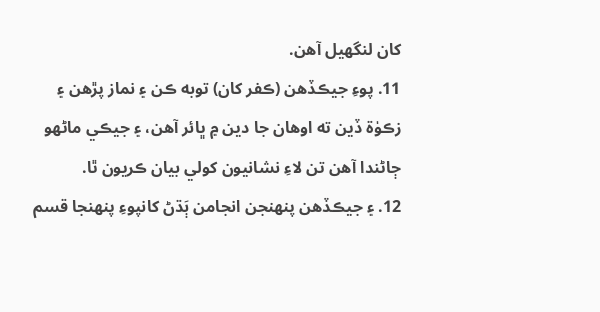کان لنگھيل آھن.
11. پوءِ جيڪڏھن (ڪفر کان) توبه ڪن ۽ نماز پڙھن ۽ زڪوٰة ڏين ته اوھان جا دين ۾ ڀائر آھن، ۽ جيڪي ماڻھو ڄاڻندا آھن تن لاءِ نشانيون کولي بيان ڪريون ٿا.
12. ۽ جيڪڏھن پنھنجن انجامن ٻَڌڻ کانپوءِ پنھنجا قسم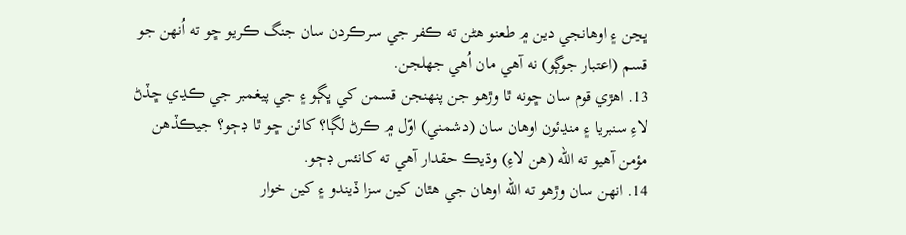ڀڃن ۽ اوھانجي دين ۾ طعنو ھڻن ته ڪفر جي سرڪردن سان جنگ ڪريو ڇو ته اُنھن جو قسم (اعتبار جوڳو) نه آھي مان اُھي جھلجن.
13. اھڙي قوم سان ڇونه ٿا وڙھو جن پنھنجن قسمن کي ڀڳو ۽ جي پيغمبر جي ڪڍي ڇڏڻ لاءِ سنبريا ۽ منڍئون اوھان سان (دشمني) اوّل ۾ ڪرڻ لڳا؟ کائن ڇو ٿا ڊڄو؟ جيڪڏھن مؤمن آھيو ته الله (ھن لاءِ) وڌيڪ حقدار آھي ته کانئس ڊڄو.
14. انھن سان وڙھو ته الله اوھان جي ھٿان کين سزا ڏيندو ۽ کين خوار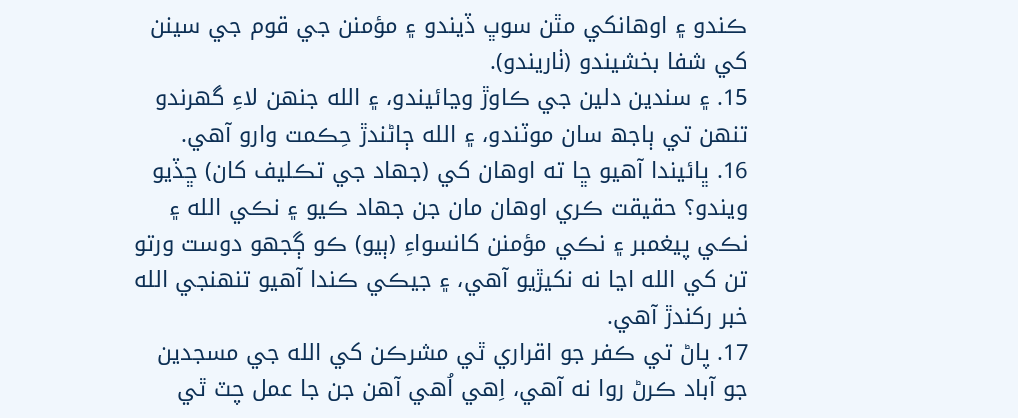ڪندو ۽ اوھانکي مٿن سوڀ ڏيندو ۽ مؤمنن جي قوم جي سينن کي شفا بخشيندو (ٺاريندو).
15. ۽ سندين دلين جي ڪاوڙ وڃائيندو، ۽ الله جنھن لاءِ گھرندو تنھن تي ٻاجھ سان موٽندو، ۽ الله ڄاڻندڙ حِڪمت وارو آھي.
16. ڀائيندا آھيو ڇا ته اوھان کي (جھاد جي تڪليف کان) ڇڏيو ويندو؟ حقيقت ڪري اوھان مان جن جھاد ڪيو ۽ نڪي الله ۽ نڪي پيغمبر ۽ نڪي مؤمنن کانسواءِ (ٻيو) ڪو ڳجھو دوست ورتو تن کي الله اڃا نه نکيڙيو آھي، ۽ جيڪي ڪندا آھيو تنھنجي الله خبر رکندڙ آھي.
17. پاڻ تي ڪفر جو اقراري ٿي مشرڪن کي الله جي مسجدين جو آباد ڪرڻ روا نه آھي، اِھي اُھي آھن جن جا عمل چٽ ٿي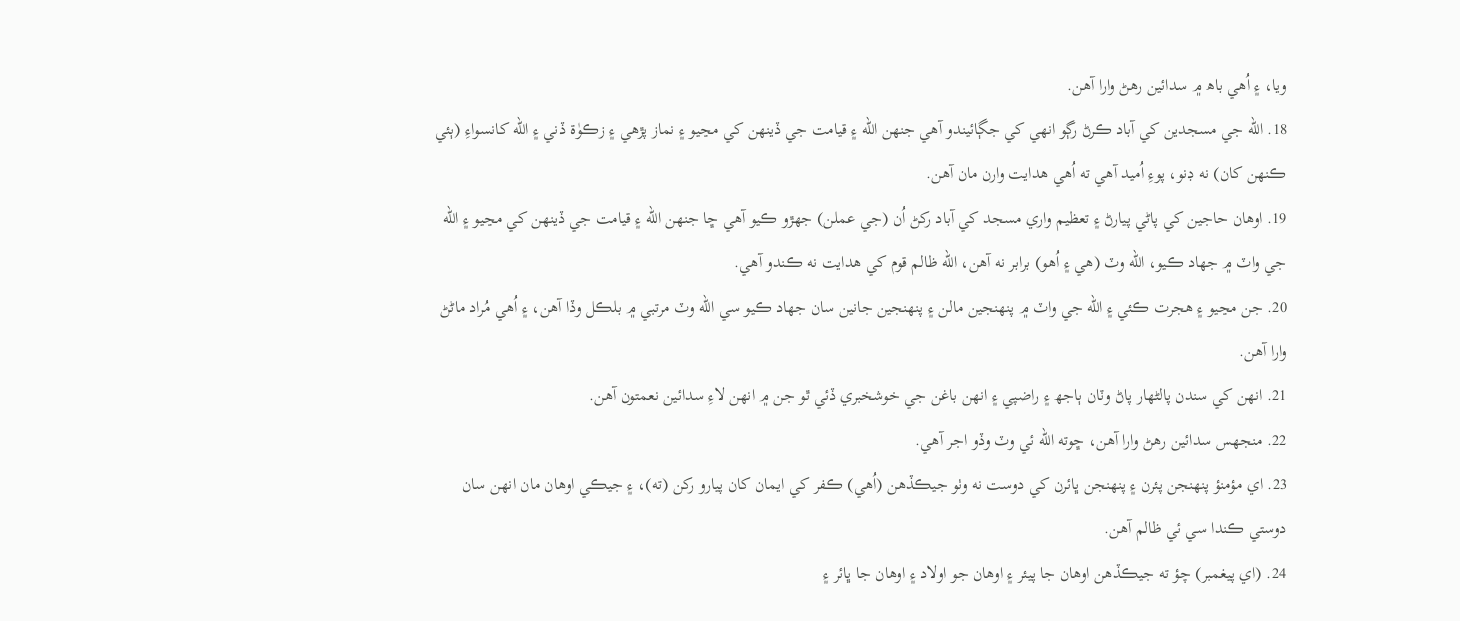ويا، ۽ اُھي باھ ۾ سدائين رھڻ وارا آھن.
18. الله جي مسجدين کي آباد ڪرڻ رڳو انھي کي جڳائيندو آھي جنھن الله ۽ قيامت جي ڏينھن کي مڃيو ۽ نماز پڙھي ۽ زڪوٰة ڏني ۽ الله کانسواءِ (ٻئي ڪنھن کان) نه ڊنو، پوءِ اُميد آھي ته اُھي ھدايت وارن مان آھن.
19. اوھان حاجين کي پاڻي پيارڻ ۽ تعظيم واري مسجد کي آباد رکڻ اُن (جي عملن) جھڙو ڪيو آھي ڇا جنھن الله ۽ قيامت جي ڏينھن کي مڃيو ۽ الله جي واٽ ۾ جھاد ڪيو، الله وٽ (ھي ۽ اُھو) برابر نه آھن، الله ظالم قوم کي ھدايت نه ڪندو آھي.
20. جن مڃيو ۽ ھجرت ڪئي ۽ الله جي واٽ ۾ پنھنجين مالن ۽ پنھنجين جانين سان جھاد ڪيو سي الله وٽ مرتبي ۾ بلڪل وڏا آھن، ۽ اُھي مُراد ماڻڻ وارا آھن.
21. انھن کي سندن پالڻھار پاڻ وٽان ٻاجھ ۽ راضپي ۽ انھن باغن جي خوشخبري ڏئي ٿو جن ۾ انھن لاءِ سدائين نعمتون آھن.
22. منجھس سدائين رھڻ وارا آھن، ڇوته الله ئي وٽ وڏو اجر آھي.
23. اي مؤمنؤ پنھنجن پئرن ۽ پنھنجن ڀائرن کي دوست نه وٺو جيڪڏھن (اُھي) ڪفر کي ايمان کان پيارو رکن (ته)، ۽ جيڪي اوھان مان انھن سان دوستي ڪندا سي ئي ظالم آھن.
24. (اي پيغمبر) چؤ ته جيڪڏھن اوھان جا پيئر ۽ اوھان جو اولاد ۽ اوھان جا ڀائر ۽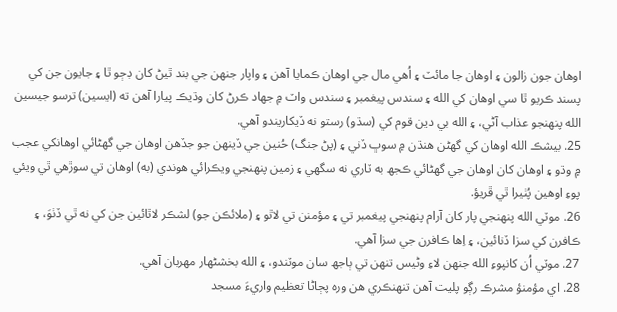اوھان جون زالون ۽ اوھان جا مائٽ ۽ اُھي مال جي اوھان ڪمايا آھن ۽ واپار جنھن جي بند ٿيڻ کان ڊڄو ٿا ۽ جايون جن کي پسند ڪريو ٿا سي اوھان کي الله ۽ سندس پيغمبر ۽ سندس واٽ ۾ جھاد ڪرڻ کان وڌيڪ پيارا آھن ته (ايسين) ترسو جيسين الله پنھنجو عذاب آڻي، ۽ الله بي دين قوم کي (سڌو) رستو نه ڏيکاريندو آھي.
25. بيشڪ الله اوھان کي گھڻن ھنڌن ۾ سوڀ ڏني ۽ (پڻ جنگ) حُنين جي ڏينھن جو جڏھن اوھان جي گھڻائي اوھانکي عجب ۾ وڌو ۽ اوھان کان اوھان جي گھڻائي ڪجھ به ٽاري نه سگھي ۽ زمين پنھنجي ويڪرائي ھوندي (به) اوھان تي سوڙھي ٿي ويئي پوءِ اوھين پُٺيرا ٿي ڦريؤ.
26. موٽي الله پنھنجي پار کان آرام پنھنجي پيغمبر تي ۽ مؤمنن تي لاٿو ۽ (ملائڪن جو) لشڪر لاٿائين جن کي نه ٿي ڏٺوَ، ۽ ڪافرن کي سزا ڏنائين، ۽ اِھا ڪافرن جي سزا آھي.
27. موٽي اُن کانپوءِ الله جنھن لاءِ وڻيس تنھن تي ٻاجھ سان موٽندو، ۽ الله بخشڻھار مھربان آھي.
28. اي مؤمنؤ مشرڪ رڳو پليت آھن تنھنڪري ھن ورہ پڄاڻا تعظيم واريءَ مسجد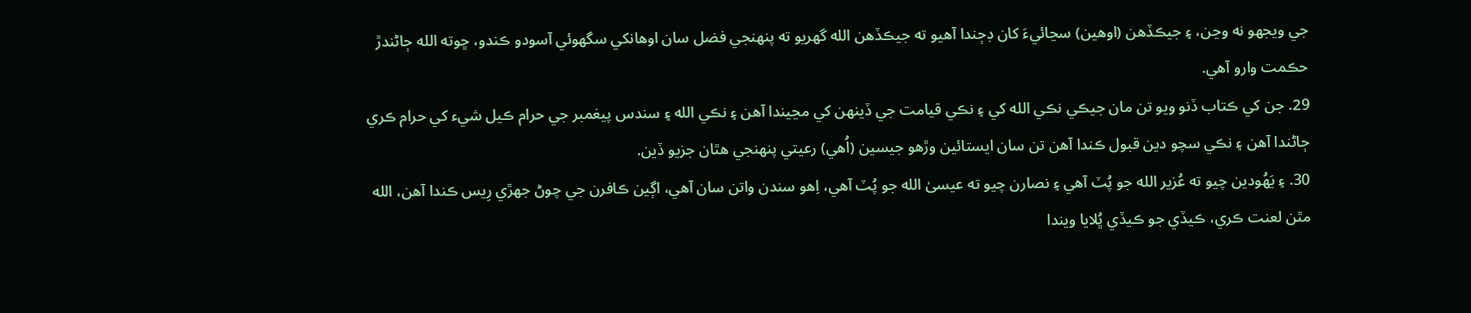جي ويجھو نه وڃن، ۽ جيڪڏھن (اوھين) سڃائيءَ کان ڊڄندا آھيو ته جيڪڏھن الله گھريو ته پنھنجي فضل سان اوھانکي سگھوئي آسودو ڪندو، ڇوته الله ڄاڻندڙ حڪمت وارو آھي.
29. جن کي ڪتاب ڏنو ويو تن مان جيڪي نڪي الله کي ۽ نڪي قيامت جي ڏينھن کي مڃيندا آھن ۽ نڪي الله ۽ سندس پيغمبر جي حرام ڪيل شيء کي حرام ڪري ڄاڻندا آھن ۽ نڪي سچو دين قبول ڪندا آھن تن سان ايستائين وڙھو جيسين (اُھي) رعيتي پنھنجي ھٿان جزيو ڏين.
30. ۽ يَھُودين چيو ته عُزير الله جو پُٽ آھي ۽ نصارن چيو ته عيسىٰ الله جو پُٽ آھي، اِھو سندن واتن سان آھي، اڳين ڪافرن جي چوڻ جھڙي رِيس ڪندا آھن، الله مٿن لعنت ڪري، ڪيڏي جو ڪيڏي ڀُلايا ويندا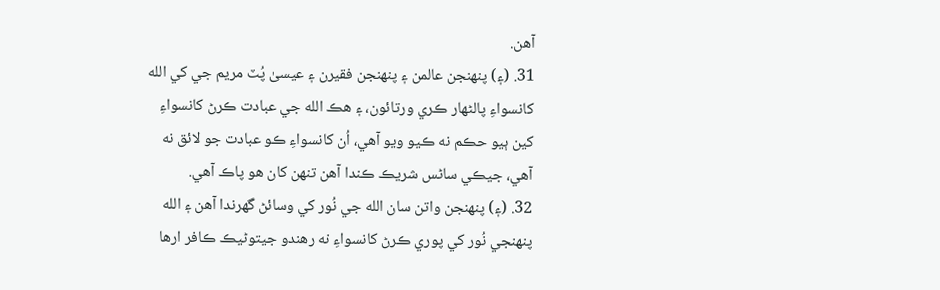آھن.
31. (۽) پنھنجن عالمن ۽ پنھنجن فقيرن ۽ عيسىٰ پُٽ مريم جي کي الله کانسواءِ پالڻھار ڪري ورتائون، ۽ ھڪ الله جي عبادت ڪرڻ کانسواءِ کين ٻيو حڪم نه ڪيو ويو آھي، اُن کانسواءِ ڪو عبادت جو لائق نه آھي، جيڪي ساڻس شريڪ ڪندا آھن تنھن کان ھو پاڪ آھي.
32. (۽) پنھنجن واتن سان الله جي نُور کي وسائڻ گھرندا آھن ۽ الله پنھنجي نُور کي پوري ڪرڻ کانسواءِ نه رھندو جيتوڻيڪ ڪافر ارھا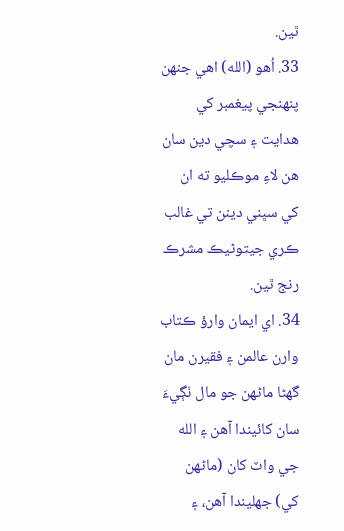ٿين.
33. اُھو (الله) اھي جنھن پنھنجي پيغمبر کي ھدايت ۽ سچي دين سان ھن لاءِ موڪليو ته ان کي سڀني دينن تي غالب ڪري جيتوڻيڪ مشرڪ رنج ٿين.
34. اي ايمان وارؤ ڪتاب وارن عالمن ۽ فقيرن مان گھڻا ماڻھن جو مال ٺڳيءَ سان کائيندا آھن ۽ الله جي واٽ کان (ماڻھن کي) جھليندا آھن، ۽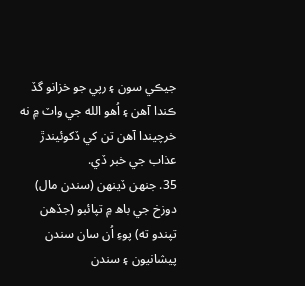جيڪي سون ۽ رپي جو خزانو گڏ ڪندا آھن ۽ اُھو الله جي واٽ ۾ نه خرچيندا آھن تن کي ڏکوئيندڙ عذاب جي خبر ڏي.
35. جنھن ڏينھن (سندن مال) دوزخ جي باھ ۾ تپائبو (جڏھن تپندو ته) پوءِ اُن سان سندن پيشانيون ۽ سندن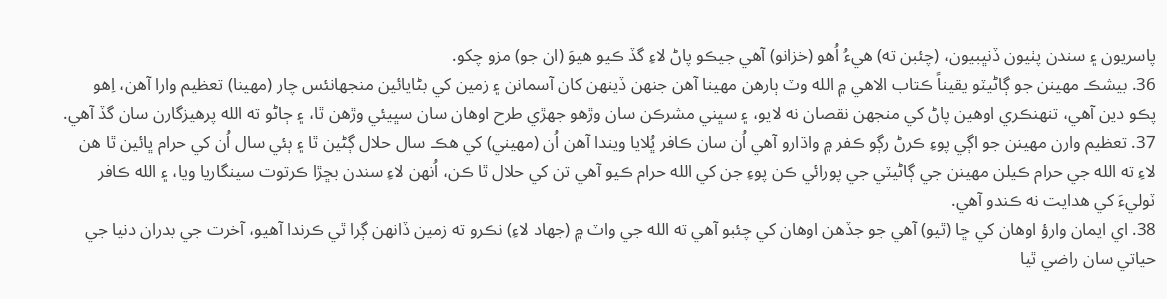پاسريون ۽ سندن پٺيون ڏنڀبيون، (چئبن ته) ھيءُ اُھو (خزانو) آھي جيڪو پاڻ لاءِ گڏ ڪيو ھيوَ (ان جو) مزو چکو.
36. بيشڪ مھينن جو ڳاڻيٽو يقيناً ڪتاب الاھي ۾ الله وٽ ٻارھن مھينا آھن جنھن ڏينھن کان آسمانن ۽ زمين کي بڻايائين منجھانئس چار (مھينا) تعظيم وارا آھن، اِھو پڪو دين آھي، تنھنڪري اوھين پاڻ کي منجھن نقصان نه لايو، ۽ سڀني مشرڪن سان وڙھو جھڙي طرح اوھان سان سڀيئي وڙھن ٿا، ۽ ڄاڻو ته الله پرھيزگارن سان گڏ آھي.
37. تعظيم وارن مھينن جو اڳي پوءِ ڪرڻ رڳو ڪفر ۾ واڌارو آھي اُن سان ڪافر ڀُلايا ويندا آھن اُن (مھيني) کي ھڪ سال حلال ڳڻين ٿا ۽ ٻئي سال اُن کي حرام ڀائين ٿا ھن لاءِ ته الله جي حرام ڪيلن مھينن جي ڳاڻيٽي جي پورائي ڪن پوءِ جن کي الله حرام ڪيو آھي تن کي حلال ٿا ڪن، اُنھن لاءِ سندن بڇڙا ڪرتوت سينگاريا ويا، ۽ الله ڪافر ٽوليءَ کي ھدايت نه ڪندو آھي.
38. اي ايمان وارؤ اوھان کي ڇا (ٿيو) آھي جو جڏھن اوھان کي چئبو آھي ته الله جي واٽ ۾ (جھاد لاءِ) نڪرو ته زمين ڏانھن ڳرا ٿي ڪرندا آھيو، آخرت جي بدران دنيا جي حياتي سان راضي ٿيا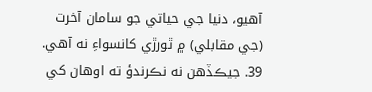آھيو، دنيا جي حياتي جو سامان آخرت (جي مقابلي) ۾ ٿورڙي کانسواءِ نه آھي.
39. جيڪڏھن نه نڪرندؤ ته اوھان کي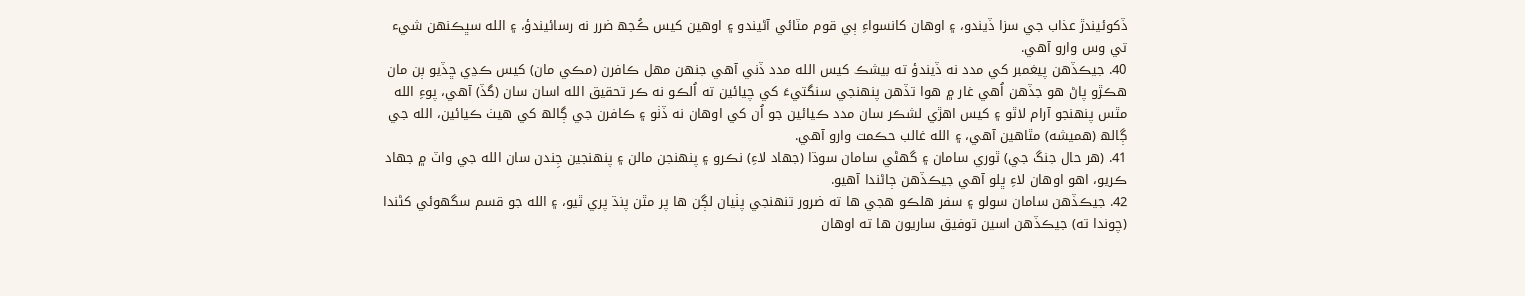ڏکوئيندڙ عذاب جي سزا ڏيندو، ۽ اوھان کانسواءِ ٻي قوم مٽائي آڻيندو ۽ اوھين کيس ڪُجھ ضرر نه رسائيندؤ، ۽ الله سڀڪنھن شيء تي وس وارو آھي.
40. جيڪڏھن پيغمبر کي مدد نه ڏيندؤ ته بيشڪ کيس الله مدد ڏني آھي جنھن مھل ڪافرن (مڪي مان) کيس ڪڍي ڇڏيو ٻن مان ھڪڙو پاڻ ھو جڏھن اُھي غار ۾ ھوا تڏھن پنھنجي سنگتيءَ کي چيائين ته اُلڪو نه ڪر تحقيق الله اسان سان (گڏ) آھي، پوءِ الله مٿس پنھنجو آرام لاٿو ۽ کيس اھڙي لشڪر سان مدد ڪيائين جو اُن کي اوھان نه ڏٺو ۽ ڪافرن جي ڳالھ کي ھيٺ ڪيائين، الله جي ڳالھ (ھميشه) مٿاھين آھي، ۽ الله غالب حڪمت وارو آھي.
41. (ھر حال جنگ جي) ٿوري سامان ۽ گھڻي سامان سوڌا (جھاد لاءِ) نڪرو ۽ پنھنجن مالن ۽ پنھنجين جِندن سان الله جي واٽ ۾ جھاد ڪريو، اھو اوھان لاءِ ڀلو آھي جيڪڏھن ڄاڻندا آھيو.
42. جيڪڏھن سامان سولو ۽ سفر ھلڪو ھجي ھا ته ضرور تنھنجي پٺيان لڳن ھا پر مٿن پنڌ پري ٿيو، ۽ الله جو قسم سگھوئي کڻندا (چوندا ته) جيڪڏھن اسين توفيق ساريون ھا ته اوھان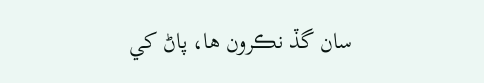سان گڏ نڪرون ھا، پاڻ کي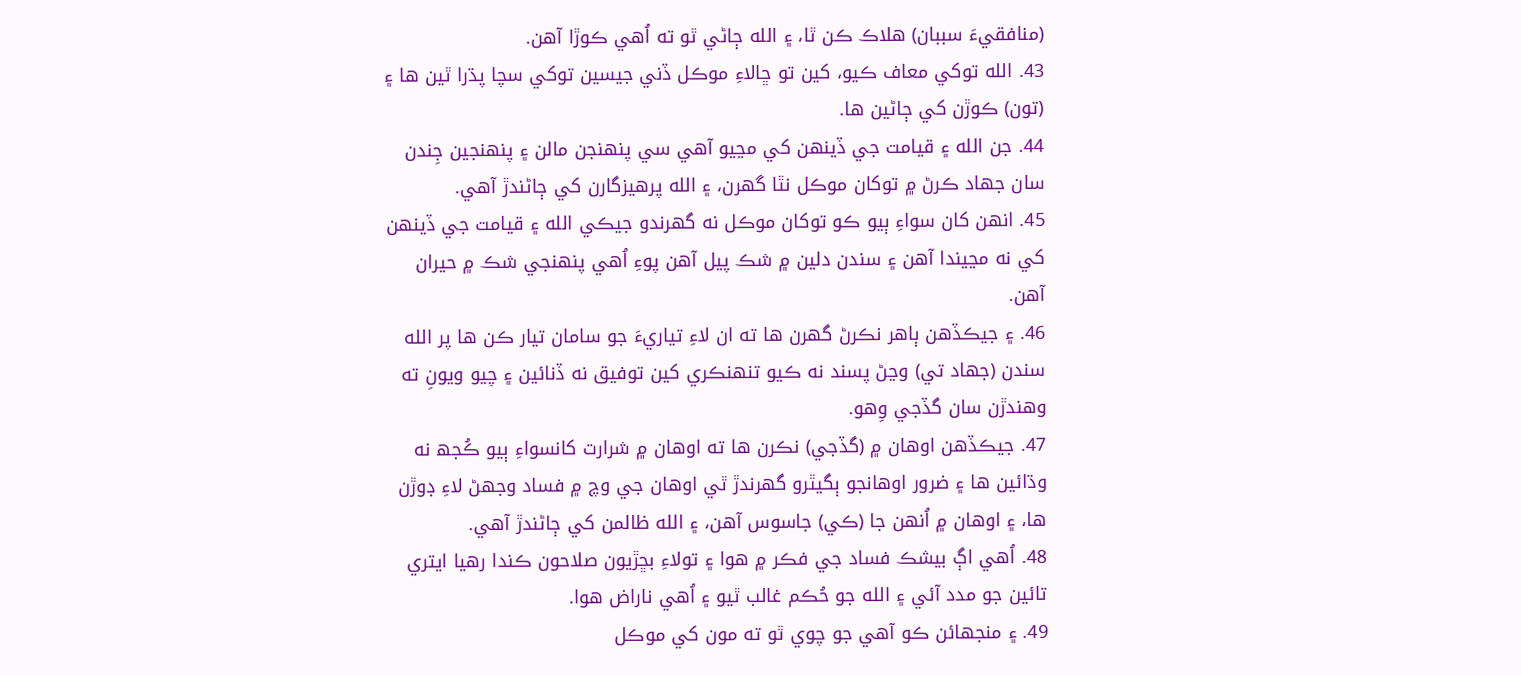(منافقيءَ سببان) ھلاڪ ڪن ٿا، ۽ الله ڄاڻي ٿو ته اُھي ڪوڙا آھن.
43. الله توکي معاف ڪيو، کين تو ڇالاءِ موڪل ڏني جيسين توکي سچا پڌرا ٿين ھا ۽ (تون) ڪوڙن کي ڄاڻين ھا.
44. جن الله ۽ قيامت جي ڏينھن کي مڃيو آھي سي پنھنجن مالن ۽ پنھنجين جِندن سان جھاد ڪرڻ ۾ توکان موڪل نٿا گھرن، ۽ الله پرھيزگارن کي ڄاڻندڙ آھي.
45. انھن کان سواءِ ٻيو ڪو توکان موڪل نه گھرندو جيڪي الله ۽ قيامت جي ڏينھن کي نه مڃيندا آھن ۽ سندن دلين ۾ شڪ پيل آھن پوءِ اُھي پنھنجي شڪ ۾ حيران آھن.
46. ۽ جيڪڏھن ٻاھر نڪرڻ گھرن ھا ته ان لاءِ تياريءَ جو سامان تيار ڪن ھا پر الله سندن (جھاد تي) وڃڻ پسند نه ڪيو تنھنڪري کين توفيق نه ڏنائين ۽ چيو ويونِ ته وھندڙن سان گڏجي وِھو.
47. جيڪڏھن اوھان ۾ (گڏجي) نڪرن ھا ته اوھان ۾ شرارت کانسواءِ ٻيو ڪُجھ نه وڌائين ھا ۽ ضرور اوھانجو ٻگيٿرو گھرندڙ ٿي اوھان جي وچ ۾ فساد وجھڻ لاءِ ڊوڙن ھا، ۽ اوھان ۾ اُنھن جا (ڪي) جاسوس آھن، ۽ الله ظالمن کي ڄاڻندڙ آھي.
48. اُھي اڳ بيشڪ فساد جي فڪر ۾ ھوا ۽ تولاءِ بڇڙيون صلاحون ڪندا رھيا ايتري تائين جو مدد آئي ۽ الله جو حُڪم غالب ٿيو ۽ اُھي ناراض ھوا.
49. ۽ منجھائن ڪو آھي جو چوي ٿو ته مون کي موڪل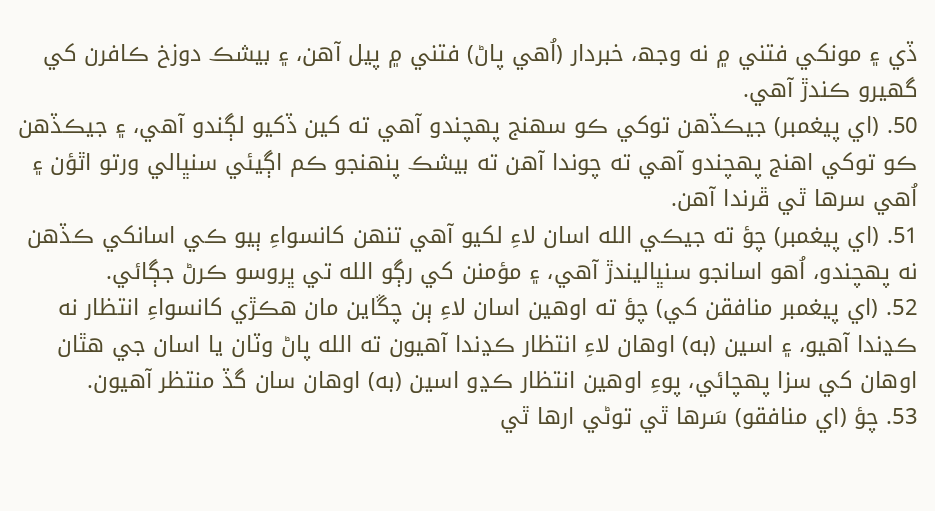ڏي ۽ مونکي فتني ۾ نه وجھ، خبردار (اُھي پاڻ) فتني ۾ پيل آھن، ۽ بيشڪ دوزخ ڪافرن کي گھيرو ڪندڙ آھي.
50. (اي پيغمبر) جيڪڏھن توکي ڪو سھنج پھچندو آھي ته کين ڏکيو لڳندو آھي، ۽ جيڪڏھن ڪو توکي اھنج پھچندو آھي ته چوندا آھن ته بيشڪ پنھنجو ڪم اڳيئي سنڀالي ورتو اٿؤن ۽ اُھي سرھا ٿي ڦرندا آھن.
51. (اي پيغمبر) چؤ ته جيڪي الله اسان لاءِ لکيو آھي تنھن کانسواءِ ٻيو ڪي اسانکي ڪڏھن نه پھچندو، اُھو اسانجو سنڀاليندڙ آھي، ۽ مؤمنن کي رڳو الله تي ڀروسو ڪرڻ جڳائي.
52. (اي پيغمبر منافقن کي) چؤ ته اوھين اسان لاءِ ٻن چڱاين مان ھڪڙي کانسواءِ انتظار نه ڪڍندا آھيو، ۽ اسين (به) اوھان لاءِ انتظار ڪڍندا آھيون ته الله پاڻ وٽان يا اسان جي ھٿان اوھان کي سزا پھچائي، پوءِ اوھين انتظار ڪڍو اسين (به) اوھان سان گڏ منتظر آھيون.
53. چؤ (اي منافقو) سَرھا ٿي توڻي ارھا ٿي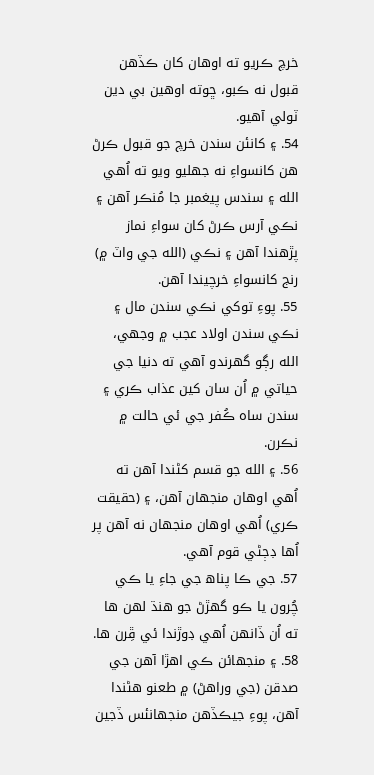خرچ ڪريو ته اوھان کان ڪڏھن قبول نه ڪبو، ڇوته اوھين بي دين ٽولي آھيو.
54. ۽ کانئن سندن خرچ جو قبول ڪرڻ ھن کانسواءِ نه جھليو ويو ته اُھي الله ۽ سندس پيغمبر جا مُنڪر آھن ۽ نڪي آرس ڪرڻ کان سواءِ نماز پڙھندا آھن ۽ نڪي (الله جي واٽ ۾) رنج کانسواءِ خرچيندا آھن.
55. پوءِ توکي نڪي سندن مال ۽ نڪي سندن اولاد عجب ۾ وجھي، الله رڳو گھرندو آھي ته دنيا جي حياتي ۾ اُن سان کين عذاب ڪري ۽ سندن ساہ ڪُفر جي ئي حالت ۾ نڪرن.
56. ۽ الله جو قسم کڻندا آھن ته اُھي اوھان منجھان آھن، ۽ (حقيقت ڪري) اُھي اوھان منجھان نه آھن پر اُھا ڊڄڻي قوم آھي.
57. جي ڪا پناھ جي جاءِ يا ڪي چُرون يا ڪو گھڙڻ جو ھنڌ لھن ھا ته اُن ڏانھن اُھي ڊوڙندا ئي ڦِرن ھا.
58. ۽ منجھائن ڪي اھڙا آھن جي صدقن (جي وراھڻ) ۾ طعنو ھڻندا آھن، پوءِ جيڪڏھن منجھانئس ڏجين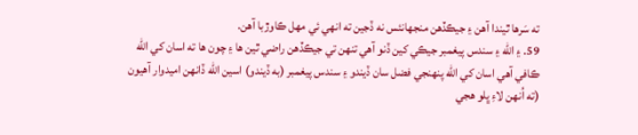ته سَرھا ٿيندا آھن ۽ جيڪڏھن منجھانئس نه ڏجين ته انھي ئي مھل ڪاوڙبا آھن.
59. ۽ الله ۽ سندس پيغمبر جيڪي کين ڏنو آھي تنھن تي جيڪڏھن راضي ٿين ھا ۽ چون ھا ته اسان کي الله ڪافي آھي اسان کي الله پنھنجي فضل سان ڏيندو ۽ سندس پيغمبر (به ڏيندو) اسين الله ڏانھن اميدوار آھيون (ته اُنھن لاءِ ڀلو ھجي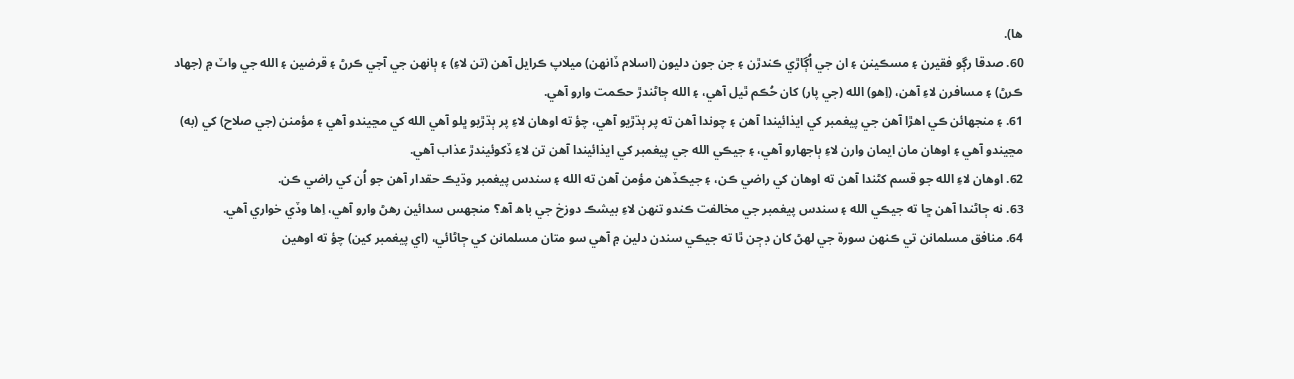ھا).
60. صدقا رڳو فقيرن ۽ مسڪينن ۽ ان جي اُڳاڙي ڪندڙن ۽ جن جون دليون (اسلام ڏانھن) ميلاپ ڪرايل آھن (تن لاءِ) ۽ ٻانھن جي آجي ڪرڻ ۽ قرضين ۽ الله جي واٽ ۾ (جھاد ڪرڻ) ۽ مسافرن لاءِ آھن، (اِھو) الله (جي پار) کان حُڪم ٿيل آھي، ۽ الله ڄاڻندڙ حڪمت وارو آھي.
61. ۽ منجھائن ڪي اھڙا آھن جي پيغمبر کي ايذائيندا آھن ۽ چوندا آھن ته پر ٻڌڙيو آھي، چؤ ته اوھان لاءِ پر ٻڌڙيو ڀلو آھي الله کي مڃيندو آھي ۽ مؤمنن (جي صلاح) کي (به) مڃيندو آھي ۽ اوھان مان ايمان وارن لاءِ ٻاجھارو آھي، ۽ جيڪي الله جي پيغمبر کي ايذائيندا آھن تن لاءِ ڏکوئيندڙ عذاب آھي.
62. اوھان لاءِ الله جو قسم کڻندا آھن ته اوھان کي راضي ڪن، ۽ جيڪڏھن مؤمن آھن ته الله ۽ سندس پيغمبر وڌيڪ حقدار آھن جو اُن کي راضي ڪن.
63. نه ڄاڻندا آھن ڇا ته جيڪي الله ۽ سندس پيغمبر جي مخالفت ڪندو تنھن لاءِ بيشڪ دوزخ جي باھ آھ؟ منجھس سدائين رھڻ وارو آھي، اِھا وڏي خواري آھي.
64. منافق مسلمانن تي ڪنھن سورة جي لھڻ کان ڊڄن ٿا ته جيڪي سندن دلين ۾ آھي سو متان مسلمانن کي ڄاڻائي، (اي پيغمبر کين) چؤ ته اوھين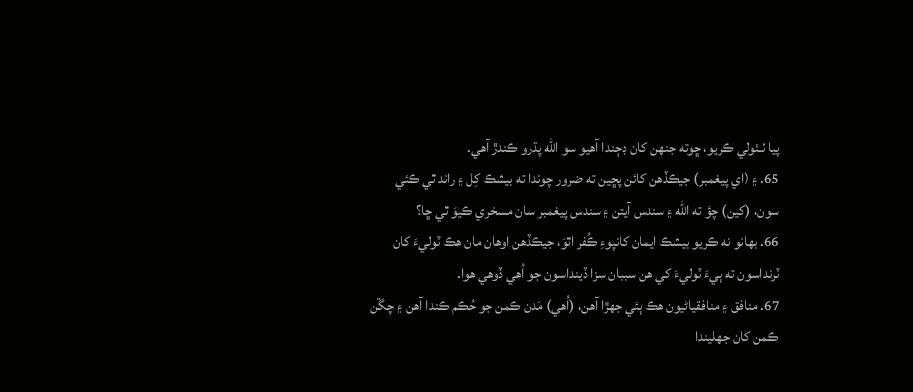پيا ٺـٺولي ڪريو، ڇوته جنھن کان ڊڄندا آھيو سو الله پڌرو ڪندڙ آھي.
65. ۽ (اي پيغمبر) جيڪڏھن کائن پڇين ته ضرور چوندا ته بيشڪ کِل ۽ راند ٿي ڪئي سون، (کين) چؤ ته الله ۽ سندس آيتن ۽ سندس پيغمبر سان مسخري ڪيوَ ٿي ڇا؟
66. بھانو نه ڪريو بيشڪ ايمان کانپوءِ ڪُفر اٿوَ، جيڪڏھن اوھان مان ھڪ ٽوليءَ کان ٽرنداسون ته ٻيءَ ٽوليءَ کي ھن سببان سزا ڏينداسون جو اُھي ڏوھي ھوا.
67. منافق ۽ منافقياڻيون ھڪ ٻئي جھڙا آھن، (اُھي) مَدن ڪمن جو حُڪم ڪندا آھن ۽ چڱن ڪمن کان جھليندا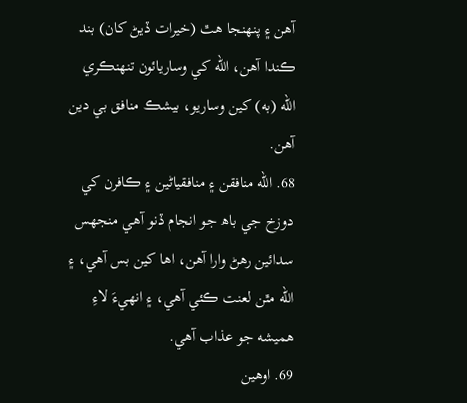آھن ۽ پنھنجا ھٿ (خيرات ڏيڻ کان) بند ڪندا آھن، الله کي وساريائون تنھنڪري الله (به) کين وساريو، بيشڪ منافق بي دين آھن.
68. الله منافقن ۽ منافقياڻين ۽ ڪافرن کي دوزخ جي باھ جو انجام ڏنو آھي منجھس سدائين رھڻ وارا آھن، اھا کين بس آھي، ۽ الله مٿن لعنت ڪئي آھي، ۽ انھيءَ لاءِ ھميشه جو عذاب آھي.
69. اوھين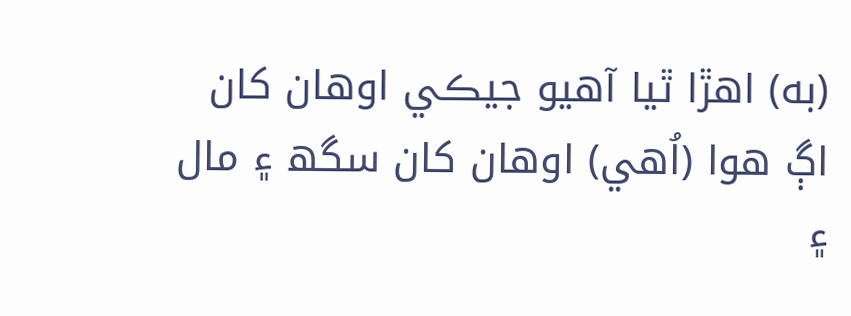(به) اھڙا ٿيا آھيو جيڪي اوھان کان اڳ ھوا (اُھي) اوھان کان سگھ ۽ مال ۽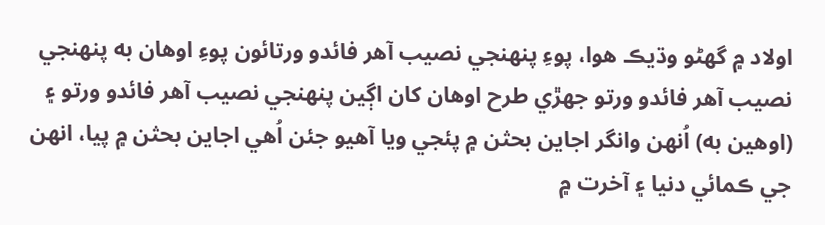اولاد ۾ گھڻو وڌيڪ ھوا، پوءِ پنھنجي نصيب آھر فائدو ورتائون پوءِ اوھان به پنھنجي نصيب آھر فائدو ورتو جھڙي طرح اوھان کان اڳين پنھنجي نصيب آھر فائدو ورتو ۽ (اوھين به) اُنھن وانگر اجاين بحثن ۾ پئجي ويا آھيو جئن اُھي اجاين بحثن ۾ پيا، انھن جي ڪمائي دنيا ۽ آخرت ۾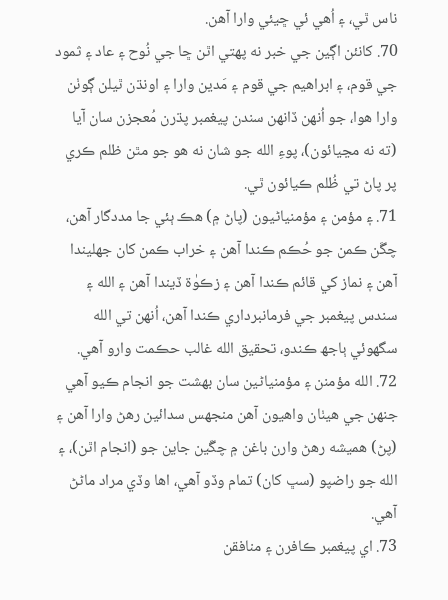ناس ٿي، ۽ اُھي ئي ڇيئي وارا آھن.
70. کانئن اڳين جي خبر نه پھتي اٿن ڇا جي نُوح ۽ عاد ۽ ثمود جي قوم، ۽ ابراھيم جي قوم ۽ مَدين وارا ۽ اونڌن ٿيلن ڳوٺن وارا ھوا، جو اُنھن ڏانھن سندن پيغمبر پڌرن مُعجزن سان آيا (ته نه مڃيائون)، پوءِ الله جو شان نه ھو جو مٿن ظلم ڪري پر پاڻ تي ظُلم ڪيائون ٿي.
71. ۽ مؤمن ۽ مؤمنياڻيون (پاڻ ۾) ھڪ ٻئي جا مددگار آھن، چڱن ڪمن جو حُڪم ڪندا آھن ۽ خراب ڪمن کان جھليندا آھن ۽ نماز کي قائم ڪندا آھن ۽ زڪوٰة ڏيندا آھن ۽ الله ۽ سندس پيغمبر جي فرمانبرداري ڪندا آھن، اُنھن تي الله سگھوئي ٻاجھ ڪندو، تحقيق الله غالب حڪمت وارو آھي.
72. الله مؤمنن ۽ مؤمنياڻين سان بھشت جو انجام ڪيو آھي جنھن جي ھيٺان واھيون آھن منجھس سدائين رھڻ وارا آھن ۽ (پڻ) ھميشه رھڻ وارن باغن ۾ چڱين جاين جو (انجام اٿن)، ۽ الله جو راضپو (سڀ کان) تمام وڏو آھي، اھا وڏي مراد ماڻڻ آھي.
73. اي پيغمبر ڪافرن ۽ منافقن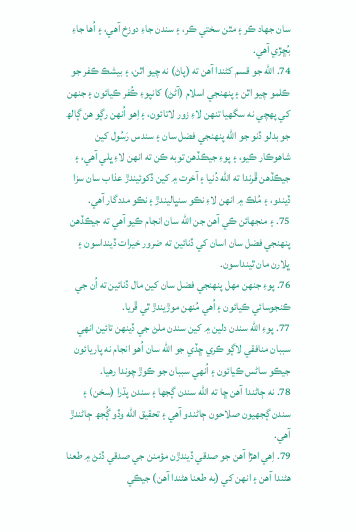سان جھاد ڪر ۽ مٿن سختي ڪر، ۽ سندن جاءِ دوزخ آھي، ۽ اُھا جاءِ بُڇڙي آھي.
74. الله جو قسم کڻندا آھن ته (پاڻ) نه چيو اٿن، ۽ بيشڪ ڪفر جو ڪلمو چيو اٿن ۽ پنھنجي اسلام (آڻڻ) کانپوءِ ڪُفر ڪيائون ۽ جنھن کي پھچي نه سگھيا تنھن لاءِ زور لاتائون، ۽ اِھو اُنھن رڳو ھن ڳالھ جو بدلو ڏنو جو الله پنھنجي فضل سان ۽ سندس رَسُول کين شاھوڪار ڪيو، ۽ پوءِ جيڪڏھن توبه ڪن ته انھن لاءِ ڀلي آھي، ۽ جيڪڏھن ڦرندا ته الله دُنيا ۽ آخرت ۾ کين ڏکوئيندڙ عذاب سان سزا ڏيندو، ۽ مُلڪ ۾ انھن لاءِ نڪو سنڀاليندڙ ۽ نڪو مددگار آھي.
75. ۽ منجھائن ڪي آھن جن الله سان انجام ڪيو آھي ته جيڪڏھن پنھنجي فضل سان اسان کي ڏنائين ته ضرور خيرات ڏينداسون ۽ ڀلارن مان ٿينداسون.
76. پوءِ جنھن مھل پنھنجي فضل سان کين مال ڏنائين ته اُن جي ڪنجوسائي ڪيائون ۽ اُھي مُنھن موڙيندڙ ٿي ڦريا.
77. پوءِ الله سندن دلين ۾ کين سندن ملڻ جي ڏينھن تائين انھي سببان منافقي لاڳو ڪري ڇڏي جو الله سان اُھو انجام نه پاريائون جيڪو ساڻس ڪيائون ۽ اُنھي سببان جو ڪوڙ چوندا رھيا.
78. نه ڄاڻندا آھن ڇا ته الله سندن ڳجھا ۽ سندن پڌرا (سخن) ۽ سندن ڳجھيون صلاحون ڄاڻندو آھي ۽ تحقيق الله وڏو ڳُجھ ڄاڻندڙ آھي.
79. اِھي اھڙا آھن جو صدقي ڏيندڙن مؤمنن جي صدقي ڏئڻ ۾ طعنا ھڻندا آھن ۽ انھن کي (به طعنا ھڻندا آھن) جيڪي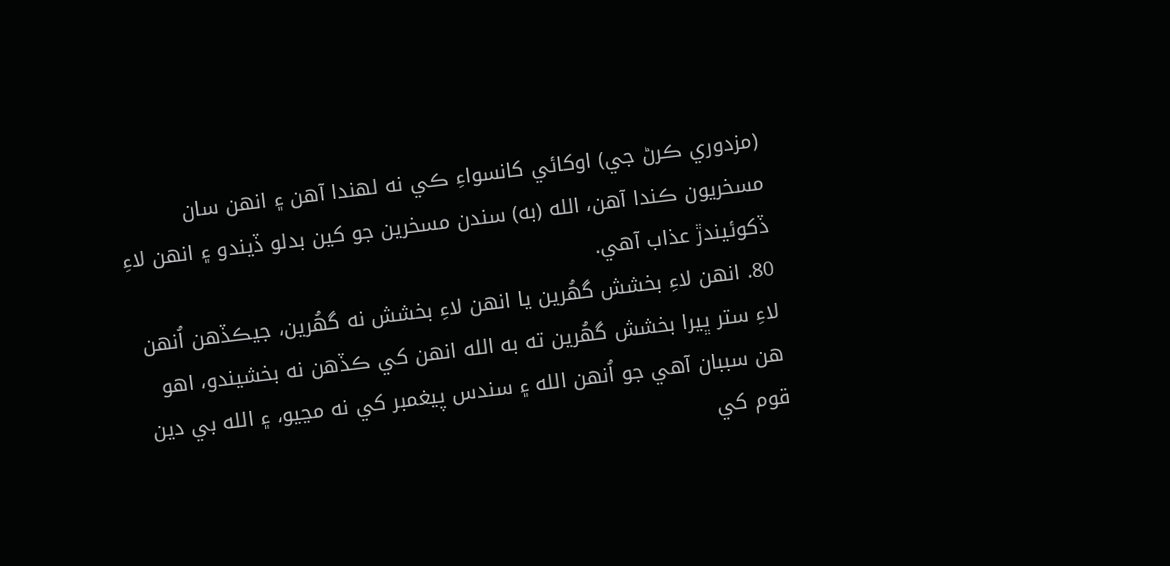(مزدوري ڪرڻ جي) اوکائي کانسواءِ ڪي نه لھندا آھن ۽ انھن سان مسخريون ڪندا آھن، الله (به) سندن مسخرين جو کين بدلو ڏيندو ۽ انھن لاءِ ڏکوئيندڙ عذاب آھي.
80. انھن لاءِ بخشش گھُرين يا انھن لاءِ بخشش نه گھُرين، جيڪڏھن اُنھن لاءِ ستر ڀيرا بخشش گھُرين ته به الله انھن کي ڪڏھن نه بخشيندو، اھو ھن سببان آھي جو اُنھن الله ۽ سندس پيغمبر کي نه مڃيو، ۽ الله بي دين قوم کي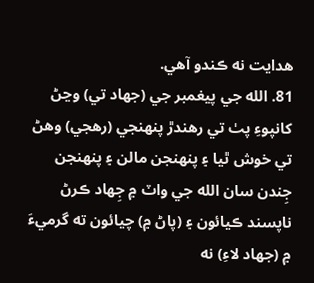ھدايت نه ڪندو آھي.
81. الله جي پيغمبر جي (جھاد تي) وڃڻ کانپوءِ پٺ تي رھندڙ پنھنجي (رھجي) وھڻ تي خوش ٿيا ۽ پنھنجن مالن ۽ پنھنجن جِندن سان الله جي واٽ ۾ جِھاد ڪرڻ ناپسند ڪيائون ۽ (پاڻ ۾) چيائون ته گرميءَ ۾ (جھاد لاءِ) نه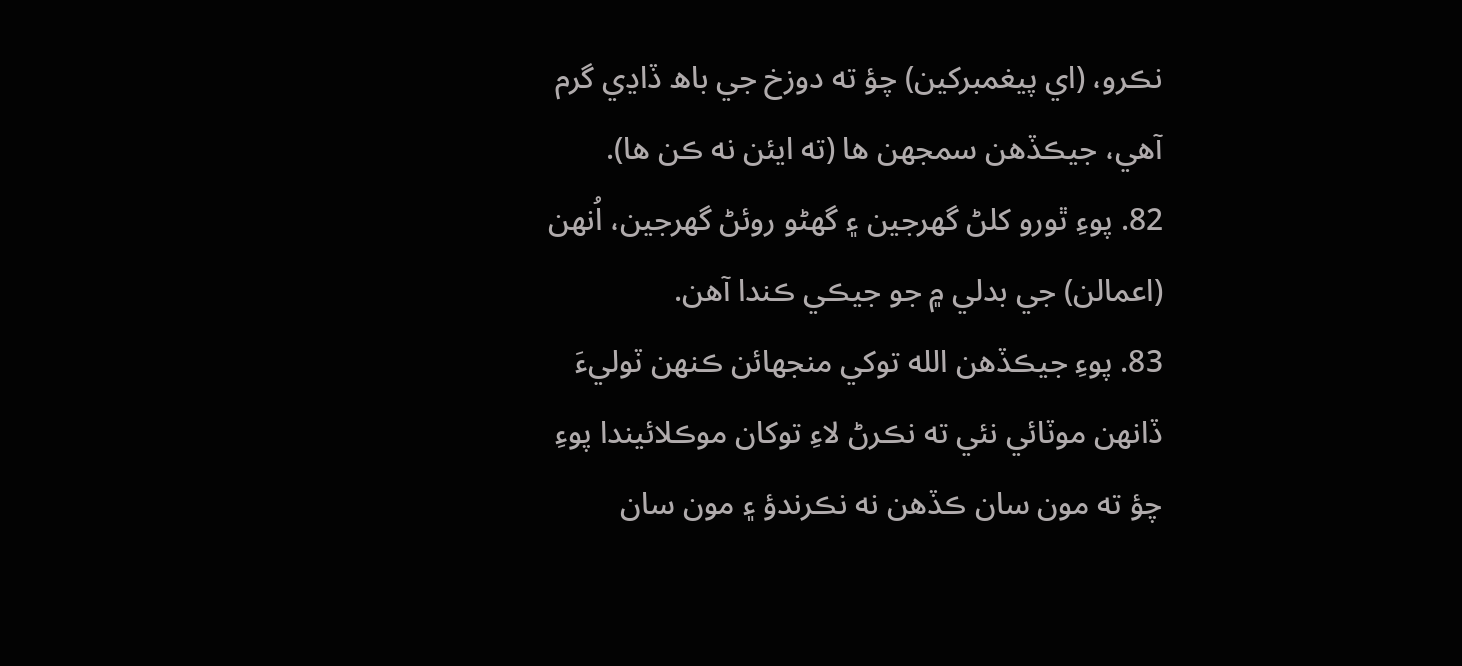نڪرو، (اي پيغمبرکين) چؤ ته دوزخ جي باھ ڏاڍي گرم آھي، جيڪڏھن سمجھن ھا (ته ايئن نه ڪن ھا).
82. پوءِ ٿورو کلڻ گھرجين ۽ گھڻو روئڻ گھرجين، اُنھن (اعمالن) جي بدلي ۾ جو جيڪي ڪندا آھن.
83. پوءِ جيڪڏھن الله توکي منجھائن ڪنھن ٽوليءَ ڏانھن موٽائي نئي ته نڪرڻ لاءِ توکان موڪلائيندا پوءِ چؤ ته مون سان ڪڏھن نه نڪرندؤ ۽ مون سان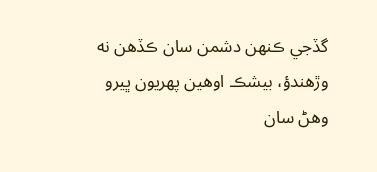گڏجي ڪنھن دشمن سان ڪڏھن نه وڙھندؤ، بيشڪ اوھين پھريون ڀيرو وھڻ سان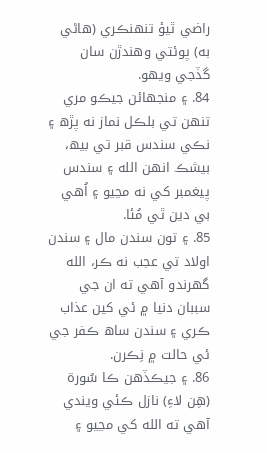راضي ٿيؤ تنھنڪري (ھاڻي به) پوئتي وھندڙن سان گڏجي ويھو.
84. ۽ منجھائن جيڪو مري تنھن تي بلڪل نماز نه پڙھ ۽ نڪي سندس قبر تي بيھ، بيشڪ انھن الله ۽ سندس پيغمبر کي نه مڃيو ۽ اُھي بي دين ٿي مُئا.
85. ۽ تون سندن مال ۽ سندن اولاد تي عجب نه ڪر، الله گھرندو آھي ته ان جي سببان دنيا ۾ ئي کين عذاب ڪري ۽ سندن ساھ ڪفر جي ئي حالت ۾ نِڪرن.
86. ۽ جيڪڏھن ڪا سُورة (ھِن لاءِ) نازل ڪئي ويندي آھي ته الله کي مڃيو ۽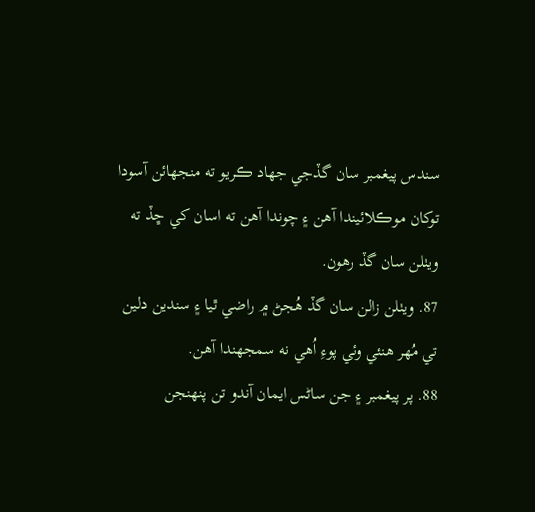سندس پيغمبر سان گڏجي جھاد ڪريو ته منجھائن آسودا توکان موڪلائيندا آھن ۽ چوندا آھن ته اسان کي ڇڏ ته ويٺلن سان گڏ رھون.
87. ويٺلن زالن سان گڏ ھُجڻ ۾ راضي ٿيا ۽ سندين دلين تي مُھر ھنئي وئي پوءِ اُھي نه سمجھندا آھن.
88. پر پيغمبر ۽ جن ساڻس ايمان آندو تن پنھنجن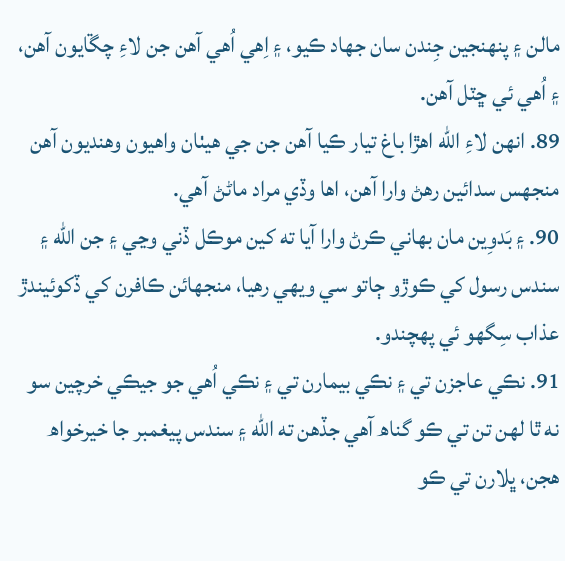مالن ۽ پنھنجين جِندن سان جھاد ڪيو، ۽ اِھي اُھي آھن جن لاءِ چڱايون آھن، ۽ اُھي ئي ڇٽل آھن.
89. انھن لاءِ الله اھڙا باغ تيار ڪيا آھن جن جي ھيٺان واھيون وھنديون آھن منجھس سدائين رھڻ وارا آھن، اھا وڏي مراد ماڻڻ آھي.
90. ۽ بَدوِين مان بھاني ڪرڻ وارا آيا ته کين موڪل ڏني وڃي ۽ جن الله ۽ سندس رسول کي ڪوڙو ڄاتو سي ويھي رھيا، منجھائن ڪافرن کي ڏکوئيندڙ عذاب سِگھو ئي پھچندو.
91. نڪي عاجزن تي ۽ نڪي بيمارن تي ۽ نڪي اُھي جو جيڪي خرچين سو نه ٿا لھن تن تي ڪو گناھ آھي جڏھن ته الله ۽ سندس پيغمبر جا خيرخواھ ھجن، ڀلارن تي ڪو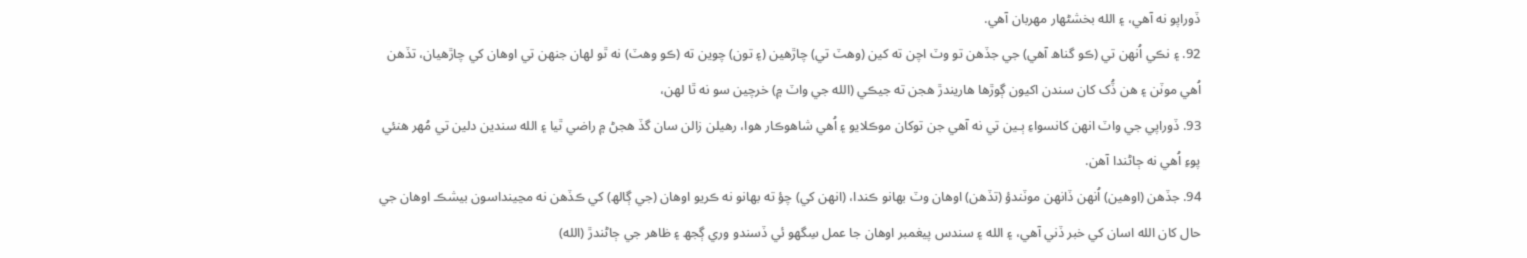ڏوراپو نه آھي، ۽ الله بخشڻھار مھربان آھي.
92. ۽ نڪي اُنھن تي (ڪو گناھ آھي) جي جڏھن تو وٽ اچن ته کين (وھٽ تي) چاڙھين (۽ تون) چوين ته (ڪو وھٽ) نه ٿو لھان جنھن تي اوھان کي چاڙھيان، تڏھن اُھي موٽن ۽ ھن ڏُک کان سندن اکيون ڳوڙھا ھاريندڙ ھجن ته جيڪي (الله جي واٽ ۾) خرچين سو نه ٿا لھن،
93. ڏوراپي جي واٽ انھن کانسواءِ ٻـين تي نه آھي جن توکان موڪلايو ۽ اُھي شاھوڪار ھوا، رھيلن زالن سان گڏ ھجڻ ۾ راضي ٿيا ۽ الله سندين دلين تي مُھر ھنئي پوءِ اُھي نه ڄاڻندا آھن.
94. جڏھن (اوھين) اُنھن ڏانھن موٽندؤ (تڏھن) اوھان وٽ بھانو ڪندا، (انھن کي) چؤ ته بھانو نه ڪريو اوھان (جي ڳالھ) کي ڪڏھن نه مڃينداسون بيشڪ اوھان جي حال کان الله اسان کي خبر ڏني آھي، ۽ الله ۽ سندس پيغمبر اوھان جا عمل سِگھو ئي ڏسندو وري ڳجھ ۽ ظاھر جي ڄاڻندڙ (الله)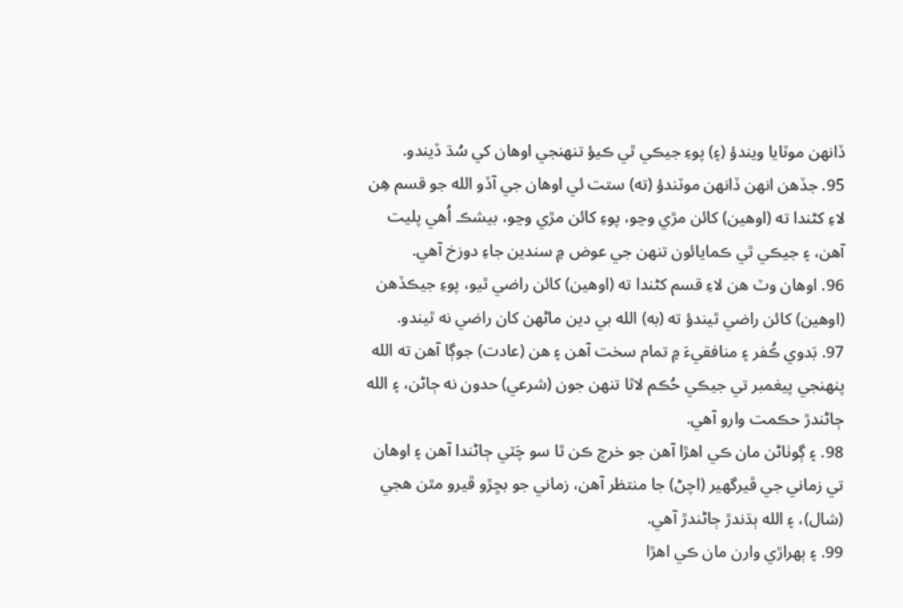ڏانھن موٽايا ويندؤ (۽) پوءِ جيڪي ٿي ڪيؤ تنھنجي اوھان کي سُڌ ڏيندو.
95. جڏھن انھن ڏانھن موٽندؤ (ته) ستت ئي اوھان جي آڏو الله جو قسم ھِن لاءِ کڻندا ته (اوھين) کائن مڙي وڃو، پوءِ کائن مڙي وڃو، بيشڪ اُھي پليت آھن، ۽ جيڪي ٿي ڪمايائون تنھن جي عوض ۾ سندين جاءِ دوزخ آھي.
96. اوھان وٽ ھن لاءِ قسم کڻندا ته (اوھين) کائن راضي ٿيو، پوءِ جيڪڏھن (اوھين) کائن راضي ٿيندؤ ته (به) الله بي دين ماڻھن کان راضي نه ٿيندو.
97. بَدوي ڪُفر ۽ منافقيءَ ۾ تمام سخت آھن ۽ ھن (عادت) جوڳا آھن ته الله پنھنجي پيغمبر تي جيڪي حُڪم لاٿا تنھن جون (شرعي) حدون نه ڄاڻن، ۽ الله ڄاڻندڙ حڪمت وارو آھي.
98. ۽ ڳوٺاڻن مان ڪي اھڙا آھن جو خرچ ڪن ٿا سو چَٽي ڄاڻندا آھن ۽ اوھان تي زماني جي ڦيرگھير (اچڻ) جا منتظر آھن، زماني جو بڇڙو ڦيرو مٿن ھجي (شال)، ۽ الله ٻڌندڙ ڄاڻندڙ آھي.
99. ۽ ٻھراڙي وارن مان ڪي اھڙا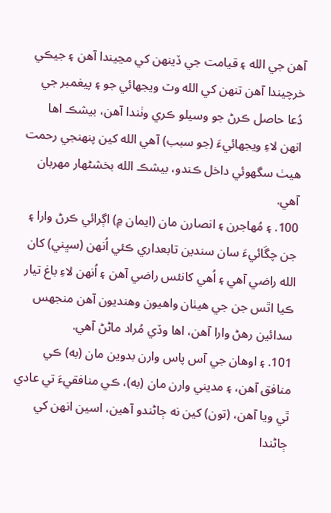آھن جي الله ۽ قيامت جي ڏينھن کي مڃيندا آھن ۽ جيڪي خرچيندا آھن تنھن کي الله وٽ ويجھائي جو ۽ پيغمبر جي دُعا حاصل ڪرڻ جو وسيلو ڪري وٺندا آھن، بيشڪ اھا انھن لاءِ ويجھائيءَ (جو سبب) آھي الله کين پنھنجي رحمت ھيٺ سگھوئي داخل ڪندو، بيشڪ الله بخشڻھار مھربان آھي.
100. ۽ مُھاجرن ۽ انصارن مان (ايمان ۾) اڳرائي ڪرڻ وارا ۽ جن چڱائيءَ سان سندين تابعداري ڪئي اُنھن (سڀني) کان الله راضي آھي ۽ اُھي کانئس راضي آھن ۽ اُنھن لاءِ باغ تيار ڪيا اٿس جن جي ھيٺان واھيون وھنديون آھن منجھس سدائين رھڻ وارا آھن، اھا وڏي مُراد ماڻڻ آھي.
101. ۽ اوھان جي آس پاس وارن بدوين مان (به) ڪي منافق آھن، ۽ مديني وارن مان (به)، ڪي منافقيءَ تي عادي ٿي ويا آھن، (تون) کين نه ڄاڻندو آھين، اسين انھن کي ڄاڻندا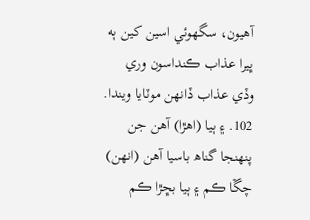آھيون، سگھوئي اسين کين ٻه ڀيرا عذاب ڪنداسون وري وڏي عذاب ڏانھن موٽايا ويندا.
102. ۽ ٻيا (اھڙا) آھن جن پنھنجا گناھ باسيا آھن (انھن) چڱا ڪم ۽ ٻيا بڇڙا ڪم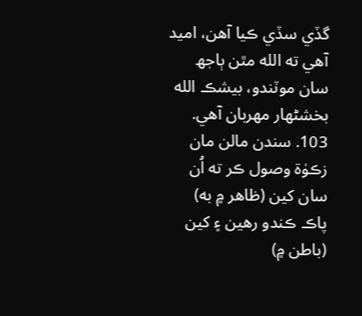گڏي سڏي ڪيا آھن، اميد آھي ته الله مٿن ٻاجھ سان موٽندو، بيشڪ الله بخشڻھار مھربان آھي.
103. سندن مالن مان زڪوٰة وصول ڪر ته اُن سان کين (ظاھر ۾ به) پاڪ ڪندو رھين ۽ کين (باطن ۾)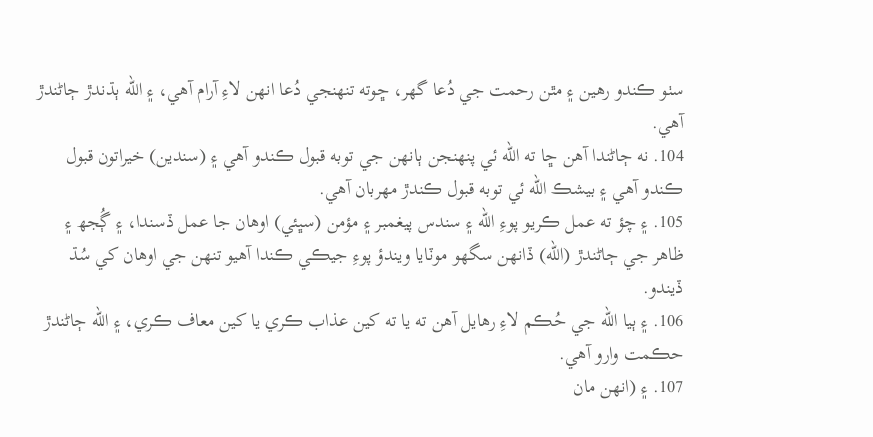سٺو ڪندو رھين ۽ مٿن رحمت جي دُعا گھر، ڇوته تنھنجي دُعا انھن لاءِ آرام آھي، ۽ الله ٻڌندڙ ڄاڻندڙ آھي.
104. نه ڄاڻندا آھن ڇا ته الله ئي پنھنجن ٻانھن جي توبه قبول ڪندو آھي ۽ (سندين) خيراتون قبول ڪندو آھي ۽ بيشڪ الله ئي توبه قبول ڪندڙ مھربان آھي.
105. ۽ چؤ ته عمل ڪريو پوءِ الله ۽ سندس پيغمبر ۽ مؤمن (سڀئي) اوھان جا عمل ڏسندا، ۽ ڳُجھ ۽ ظاھر جي ڄاڻندڙ (الله) ڏانھن سگھو موٽايا ويندؤ پوءِ جيڪي ڪندا آھيو تنھن جي اوھان کي سُڌ ڏيندو.
106. ۽ ٻيا الله جي حُڪم لاءِ رھايل آھن ته يا ته کين عذاب ڪري يا کين معاف ڪري، ۽ الله ڄاڻندڙ حڪمت وارو آھي.
107. ۽ (انھن مان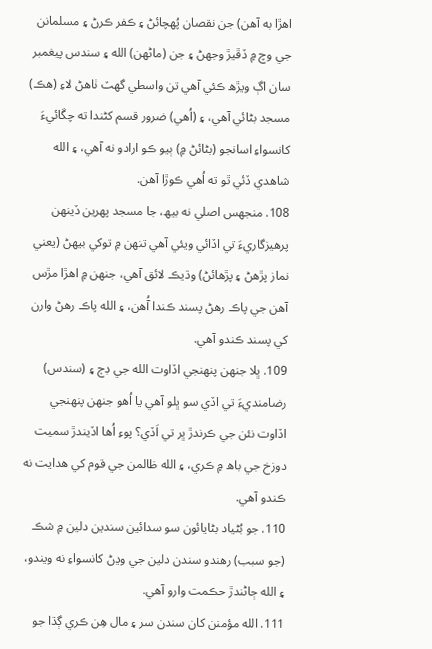اھڙا به آھن) جن نقصان پُھچائڻ ۽ ڪفر ڪرڻ ۽ مسلمانن جي وچ ۾ ڏڦيڙ وجھڻ ۽ جن (ماڻھن) الله ۽ سندس پيغمبر سان اڳ ويڙھ ڪئي آھي تن واسطي گھٽ ٺاھڻ لاءِ (ھڪ) مسجد بڻائي آھي، ۽ (اُھي) ضرور قسم کڻندا ته چڱائيءَ کانسواءِ اسانجو (بڻائڻ ۾) ٻيو ڪو ارادو نه آھي، ۽ الله شاھدي ڏئي ٿو ته اُھي ڪوڙا آھن.
108. منجھس اصلي نه بيھ، جا مسجد پھرين ڏينھن پرھيزگاريءَ تي اڏائي ويئي آھي تنھن ۾ توکي بيھڻ (يعني نماز پڙھڻ ۽ پڙھائڻ) وڌيڪ لائق آھي، جنھن ۾ اھڙا مڙس آھن جي پاڪ رھڻ پسند ڪندا آُھن، ۽ الله پاڪ رھڻ وارن کي پسند ڪندو آھي.
109. ڀلا جنھن پنھنجي اڏاوت الله جي ڊڄ ۽ (سندس) رضامنديءَ تي اڏي سو ڀلو آھي يا اُھو جنھن پنھنجي اڏاوت نئن جي ڪرندڙ ڀر تي اَڏي؟ پوءِ اُھا اڏيندڙ سميت دوزخ جي باھ ۾ ڪري، ۽ الله ظالمن جي قوم کي ھدايت نه ڪندو آھي.
110. جو بُڻياد بڻايائون سو سدائين سندين دلين ۾ شڪ (جو سبب) رھندو سندن دلين جي وڍڻ کانسواءِ نه ويندو، ۽ الله ڄاڻندڙ حڪمت وارو آھي.
111. الله مؤمنن کان سندن سر ۽ مال ھِن ڪري ڳڌا جو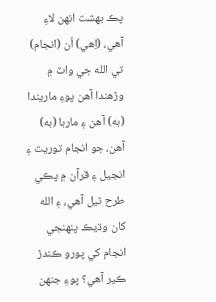پڪ بھشت انھن لاءِ آھي، (اِھي) اُن (انجام) تي الله جي واٽ ۾ وڙھندا آھن پوءِ ماريندا (به) آھن ۽ ماربا (به) آھن، جو انجام توريت ۽ انجيل ۽ قرآن ۾ پڪي طرح ٿيل آھي، ۽ الله کان وڌيڪ پنھنجي انجام کي پورو ڪندڙ ڪير آھي؟ پوءِ جنھن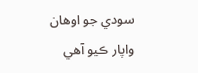سودي جو اوھان واپار ڪيو آھي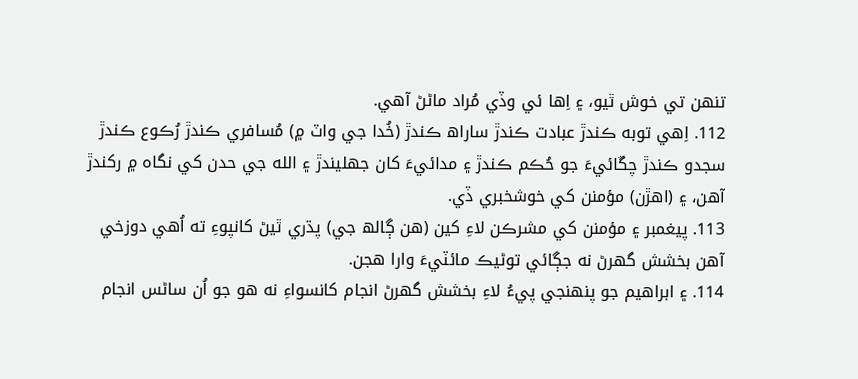تنھن تي خوش ٿيو، ۽ اِھا ئي وڏي مُراد ماڻڻ آھي.
112. اِھي توبه ڪندڙ عبادت ڪندڙ ساراھ ڪندڙ (خُدا جي واٽ ۾) مُسافري ڪندڙ رُڪوع ڪندڙ سجدو ڪندڙ چڱائيءَ جو حُڪم ڪندڙ ۽ مدائيءَ کان جھليندڙ ۽ الله جي حدن کي نگاہ ۾ رکندڙ آھن، ۽ (اھڙن) مؤمنن کي خوشخبري ڏي.
113. پيغمبر ۽ مؤمنن کي مشرڪن لاءِ کين (ھن ڳالھ جي) پڌري ٿيڻ کانپوءِ ته اُھي دوزخي آھن بخشش گھرڻ نه جڳائي توڻيڪ مائٽيءَ وارا ھجن.
114. ۽ ابراھيم جو پنھنجي پيءُ لاءِ بخشش گھرڻ انجام کانسواءِ نه ھو جو اُن ساڻس انجام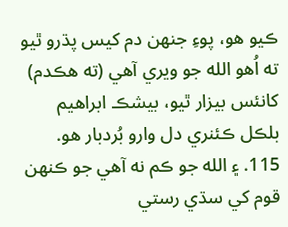ڪيو ھو، پوءِ جنھن دم کيس پڌرو ٿيو ته اُھو الله جو ويري آھي (ته ھڪدم) کانئس بيزار ٿيو، بيشڪ ابراھيم بلڪل ڪئنري دل وارو بُردبار ھو.
115. ۽ الله جو ڪم نه آھي جو ڪنھن قوم کي سڌي رستي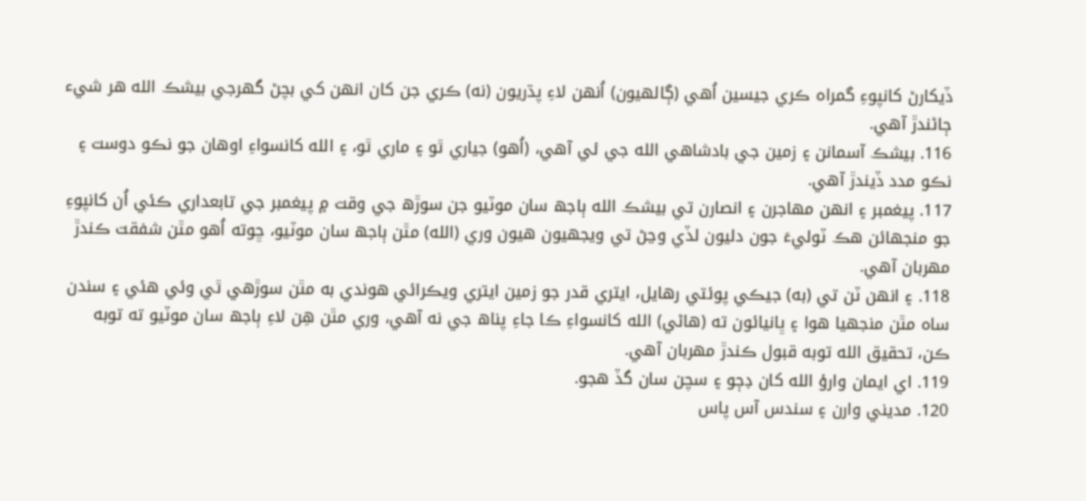ڏيکارڻ کانپوءِ گمراہ ڪري جيسين اُھي (ڳالھيون) اُنھن لاءِ پڌريون (نه) ڪري جن کان انھن کي بچڻ گھرجي بيشڪ الله ھر شيء ڄاڻندڙ آھي.
116. بيشڪ آسمانن ۽ زمين جي بادشاھي الله جي ئي آھي، (اُھو) جياري ٿو ۽ ماري ٿو، ۽ الله کانسواءِ اوھان جو نڪو دوست ۽ نڪو مدد ڏيندڙ آھي.
117. پيغمبر ۽ انھن مھاجرن ۽ انصارن تي بيشڪ الله ٻاجھ سان موٽيو جن سوڙھ جي وقت ۾ پيغمبر جي تابعداري ڪئي اُن کانپوءِ جو منجھائن ھڪ ٽوليءَ جون دليون لڏي وڃڻ تي ويجھيون ھيون وري (الله) مٿن ٻاجھ سان موٽيو، ڇوته اُھو مٿن شفقت ڪندڙ مھربان آھي.
118. ۽ انھن ٽن تي (به) جيڪي پوئتي رھايل، ايتري قدر جو زمين ايتري ويڪرائي ھوندي به مٿن سوڙھي ٿي وئي ھئي ۽ سندن ساہ مٿن منجھيا ھوا ۽ ڀانيائون ته (ھاڻي) الله کانسواءِ ڪا جاءِ پناھ جي نه آھي، وري مٿن ھِن لاءِ ٻاجھ سان موٽيو ته توبه ڪن، تحقيق الله توبه قبول ڪندڙ مھربان آھي.
119. اي ايمان وارؤ الله کان ڊڄو ۽ سچن سان گڏ ھجو.
120. مديني وارن ۽ سندس آس پاس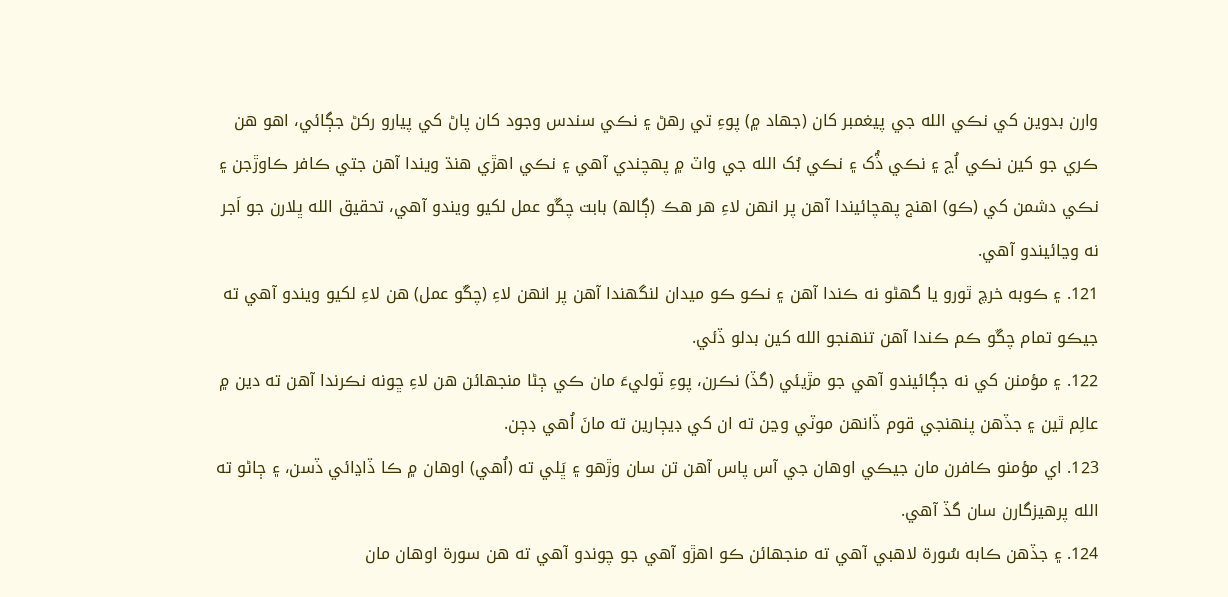وارن بدوين کي نڪي الله جي پيغمبر کان (جھاد ۾) پوءِ تي رھڻ ۽ نڪي سندس وجود کان پاڻ کي پيارو رکڻ جڳائي، اھو ھن ڪري جو کين نڪي اُڃ ۽ نڪي ڏُک ۽ نڪي بُک الله جي واٽ ۾ پھچندي آھي ۽ نڪي اھڙي ھنڌ ويندا آھن جتي ڪافر ڪاوڙجن ۽ نڪي دشمن کي (ڪو) اھنج پھچائيندا آھن پر انھن لاءِ ھر ھڪ (ڳالھ) بابت چڱو عمل لکيو ويندو آھي، تحقيق الله ڀلارن جو اَجر نه وڃائيندو آھي.
121. ۽ ڪوبه خرچ ٿورو يا گھڻو نه ڪندا آھن ۽ نڪو ڪو ميدان لنگھندا آھن پر انھن لاءِ (چڱو عمل) ھن لاءِ لکيو ويندو آھي ته جيڪو تمام چڱو ڪم ڪندا آھن تنھنجو الله کين بدلو ڏئي.
122. ۽ مؤمنن کي نه جڳائيندو آھي جو مڙيئي (گڏ) نڪرن، پوءِ ٽوليءَ مان ڪي ڄڻا منجھائن ھن لاءِ ڇونه نڪرندا آھن ته دين ۾ عالِم ٿين ۽ جڏھن پنھنجي قوم ڏانھن موٽي وڃن ته ان کي ڊيڄارين ته مانَ اُھي ڊڄن.
123. اي مؤمنو ڪافرن مان جيڪي اوھان جي آس پاس آھن تن سان وڙھو ۽ ڀَلي ته (اُھي) اوھان ۾ ڪا ڏاڍائي ڏسن، ۽ ڄاڻو ته الله پرھيزگارن سان گڏ آھي.
124. ۽ جڏھن ڪابه سُورة لاھبي آھي ته منجھائن ڪو اھڙو آھي جو چوندو آھي ته ھن سورة اوھان مان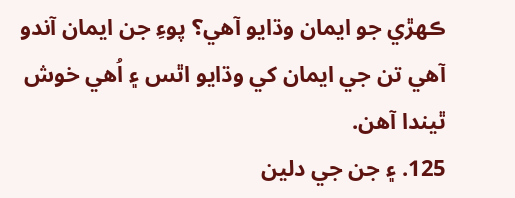ڪھڙي جو ايمان وڌايو آھي؟ پوءِ جن ايمان آندو آھي تن جي ايمان کي وڌايو اٿس ۽ اُھي خوش ٿيندا آھن.
125. ۽ جن جي دلين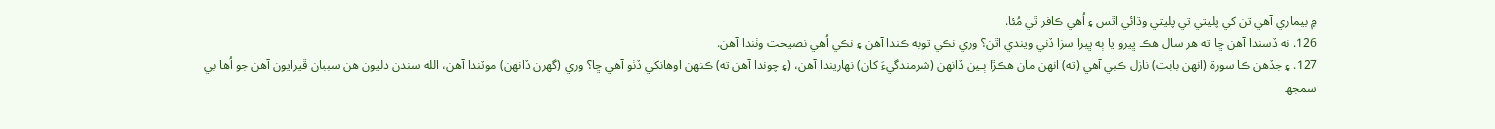۾ بيماري آھي تن کي پليتي تي پليتي وڌائي اٿس ۽ اُھي ڪافر ٿي مُئا.
126. نه ڏسندا آھن ڇا ته ھر سال ھڪ ڀيرو يا ٻه ڀيرا سزا ڏني ويندي اٿن؟ وري نڪي توبه ڪندا آھن ۽ نڪي اُھي نصيحت وٺندا آھن.
127. ۽ جڏھن ڪا سورة (انھن بابت) نازل ڪبي آھي (ته) انھن مان ھڪڙا ٻـين ڏانھن (شرمندگيءَ کان) نھاريندا آھن، (۽ چوندا آھن ته) ڪنھن اوھانکي ڏٺو آھي ڇا؟ وري (گھرن ڏانھن) موٽندا آھن، الله سندن دليون ھن سببان ڦيرايون آھن جو اُھا بي سمجھ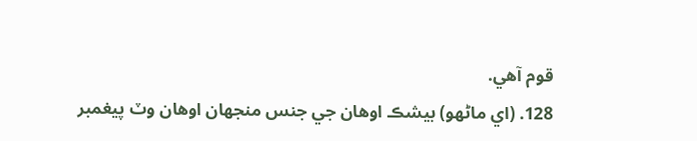قوم آھي.
128. (اي ماڻھو) بيشڪ اوھان جي جنس منجھان اوھان وٽ پيغمبر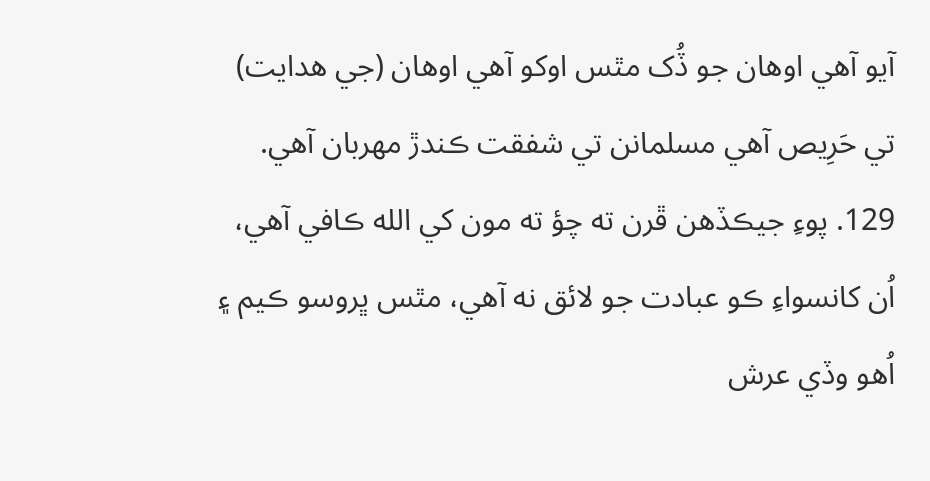آيو آھي اوھان جو ڏُک مٿس اوکو آھي اوھان (جي ھدايت) تي حَرِيص آھي مسلمانن تي شفقت ڪندڙ مھربان آھي.
129. پوءِ جيڪڏھن ڦرن ته چؤ ته مون کي الله ڪافي آھي، اُن کانسواءِ ڪو عبادت جو لائق نه آھي، مٿس ڀروسو ڪيم ۽ اُھو وڏي عرش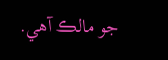جو مالڪ آھي.